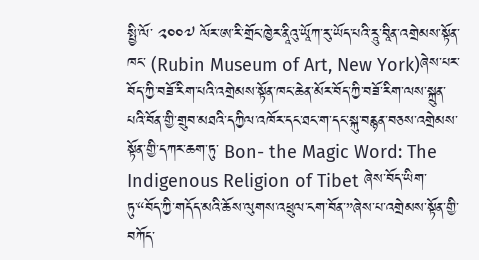སྤྱི་ལོ་ ༢༠༠༧ ལོར་ཨ་རི་གྲོང་ཁྱེར་ནཱིའུ་ཡཱོཀ་རུ་ཡོད་པའི་རཱུ་བཱིན་འགྲེམས་སྟོན་ཁང་ (Rubin Museum of Art, New York)ཞེས་པར་བོད་ཀྱི་བཟོ་རིག་པའི་འགྲེམས་སྟོན་ཁང་ཆེན་མོར་བོད་ཀྱི་བཟོ་རིག་ལས་སྐྲུན་པའི་བོན་གྱི་གྲུབ་མཐའི་དཀྱིལ་འཁོར་དང་ཐང་ག་དང་སྐུ་བརྙན་བཅས་འགྲེམས་སྟོན་གྱི་དཀར་ཆག་ཏུ་ Bon- the Magic Word: The Indigenous Religion of Tibet ཞེས་བོད་ཡིག་ཏུ་“བོད་ཀྱི་གདོད་མའི་ཆོས་ལུགས་འཕྲུལ་ངག་བོན་”ཞེས་པ་འགྲེམས་སྟོན་གྱི་བཀོད་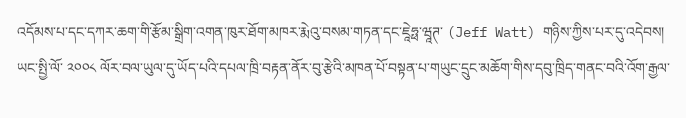འདོམས་པ་དང་དཀར་ཆག་གི་རྩོམ་སྒྲིག་འགན་ཁུར་ཐོག་མཁར་རྨེའུ་བསམ་གཏན་དང་ཇཱེཧྥ་ཝཱཊ་ (Jeff Watt) གཉིས་ཀྱིས་པར་དུ་འདེབས། ཡང་སྤྱི་ལོ་ ༢༠༠༨ ལོར་བལ་ཡུལ་དུ་ཡོད་པའི་དཔལ་ཁྲི་བརྟན་ནོར་བུ་རྩེའི་མཁན་པོ་བསྟན་པ་གཡུང་དྲུང་མཆོག་གིས་དབུ་ཁྲིད་གནང་བའི་འོག་རྒྱལ་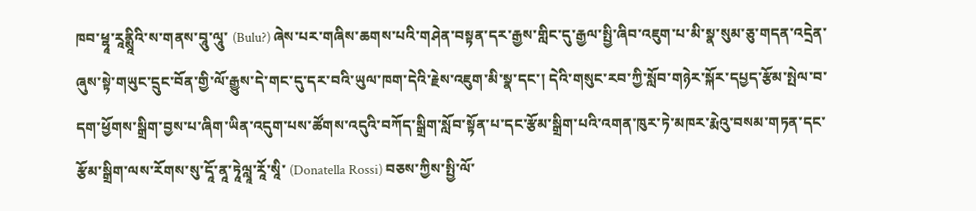ཁབ་ཕྷཱ་རཱནྶཱིའི་ས་གནས་བཱུ་ལཱུ་ (Bulu?) ཞེས་པར་གཞིས་ཆགས་པའི་གཤེན་བསྟན་དར་རྒྱས་གླིང་དུ་རྒྱལ་སྤྱི་ཞིབ་འཇུག་པ་མི་སྣ་སུམ་ཅུ་གདན་འདྲེན་ཞུས་སྟེ་གཡུང་དྲུང་བོན་གྱི་ལོ་རྒྱུས་དེ་གང་དུ་དར་བའི་ཡུལ་ཁག་དེའི་རྗེས་འཇུག་མི་སྣ་དང་། དེའི་གསུང་རབ་ཀྱི་སློབ་གཉེར་སྐོར་དཔྱད་རྩོམ་སྤེལ་བ་དག་ཕྱོགས་སྒྲིག་བྱས་པ་ཞིག་ཡིན་འདུག་པས་ཚོགས་འདུའི་བཀོད་སྒྲིག་སློབ་སྟོན་པ་དང་རྩོམ་སྒྲིག་པའི་འགན་ཁུར་ཏེ་མཁར་རྨེའུ་བསམ་གཏན་དང་རྩོམ་སྒྲིག་ལས་རོགས་སུ་དཱོ་ནཱ་ཏཱེལླཱ་རཱོ་སཱི་ (Donatella Rossi) བཅས་ཀྱིས་སྤྱི་ལོ་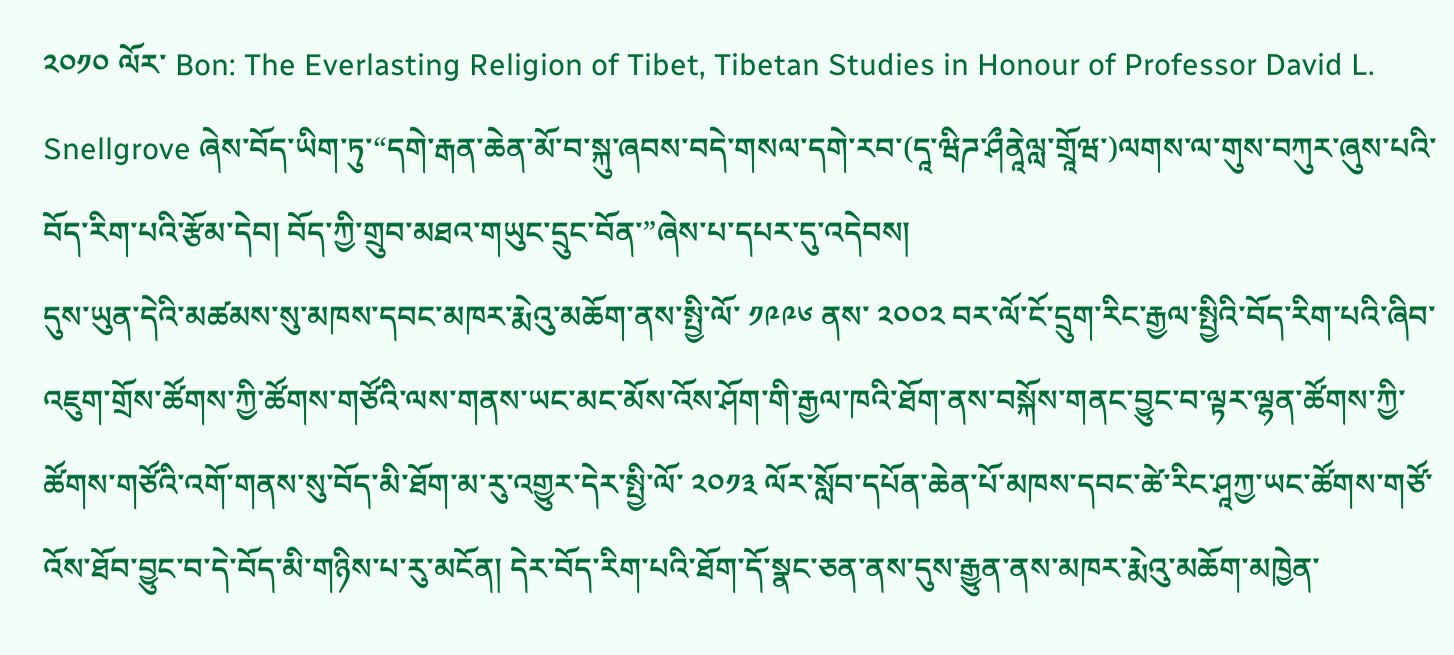༢༠༡༠ ལོར་ Bon: The Everlasting Religion of Tibet, Tibetan Studies in Honour of Professor David L. Snellgrove ཞེས་བོད་ཡིག་ཏུ་“དགེ་རྒན་ཆེན་མོ་བ་སྐུ་ཞབས་བདེ་གསལ་དགེ་རབ་(དཱ་ཝིཌ་ཤྀནཱེལླ་གྲཱོཝ་)ལགས་ལ་གུས་བཀུར་ཞུས་པའི་བོད་རིག་པའི་རྩོམ་དེབ། བོད་ཀྱི་གྲུབ་མཐའ་གཡུང་དྲུང་བོན་”ཞེས་པ་དཔར་དུ་འདེབས།
དུས་ཡུན་དེའི་མཚམས་སུ་མཁས་དབང་མཁར་རྨེའུ་མཆོག་ནས་སྤྱི་ལོ་ ༡༩༩༦ ནས་ ༢༠༠༢ བར་ལོ་ངོ་དྲུག་རིང་རྒྱལ་སྤྱིའི་བོད་རིག་པའི་ཞིབ་འཇུག་གྲོས་ཚོགས་ཀྱི་ཚོགས་གཙོའི་ལས་གནས་ཡང་མང་མོས་འོས་ཤོག་གི་རྒྱལ་ཁའི་ཐོག་ནས་བསྐོས་གནང་བྱུང་བ་ལྟར་ལྷན་ཚོགས་ཀྱི་ཚོགས་གཙོའི་འགོ་གནས་སུ་བོད་མི་ཐོག་མ་རུ་འགྱུར་དེར་སྤྱི་ལོ་ ༢༠༡༣ ལོར་སློབ་དཔོན་ཆེན་པོ་མཁས་དབང་ཚེ་རིང་ཤཱཀྱ་ཡང་ཚོགས་གཙོ་འོས་ཐོབ་བྱུང་བ་དེ་བོད་མི་གཉིས་པ་རུ་མངོན། དེར་བོད་རིག་པའི་ཐོག་དོ་སྣང་ཅན་ནས་དུས་རྒྱུན་ནས་མཁར་རྨེའུ་མཆོག་མཁྱེན་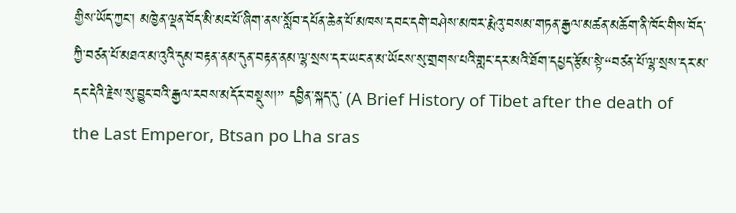གྱིས་ཡོད་ཀྱང་། མཁྱེན་ལྡན་བོད་མི་མང་པོ་ཞིག་ནས་སློབ་དཔོན་ཆེན་པོ་མཁས་དབང་དགེ་བཤེས་མཁར་རྨེའུ་བསམ་གཏན་རྒྱལ་མཚན་མཆོག་ནི་ཁོང་གིས་བོད་ཀྱི་བཙན་པོ་མཐའ་མ་འུའི་དུམ་བརྟན་ནམ་དུན་བརྟན་ནམ་ལྷ་སྲས་དར་ཡང་ན་མ་ཡོངས་སུ་གྲགས་པའི་གླང་དར་མའི་ཐོག་དཔྱད་རྩོམ་སྟེ་“བཙན་པོ་ལྷ་སྲས་དར་མ་དང་དེའི་རྗེས་སུ་བྱུང་བའི་རྒྱལ་རབས་མདོར་བསྡུས།” དབྱིན་སྐད་དུ་ (A Brief History of Tibet after the death of the Last Emperor, Btsan po Lha sras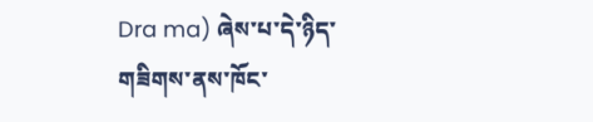Dra ma) ཞེས་པ་དེ་ཉིད་གཟིགས་ནས་ཁོང་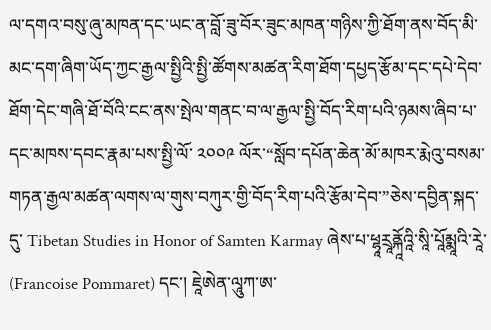ལ་དགའ་བསུ་ཞུ་མཁན་དང་ཡང་ན་བློ་ཟུ་བོར་ཟུང་མཁན་གཉིས་ཀྱི་ཐོག་ནས་བོད་མི་མང་དག་ཞིག་ཡོད་ཀྱང་རྒྱལ་སྤྱིའི་སྤྱི་ཚོགས་མཚན་རིག་ཐོག་དཔྱད་རྩོམ་དང་དཔེ་དེབ་ཐོག་དེང་གཞི་ཐོ་བོའི་ངང་ནས་སྤེལ་གནང་བ་ལ་རྒྱལ་སྤྱི་བོད་རིག་པའི་ཉམས་ཞིབ་པ་དང་མཁས་དབང་རྣམ་པས་སྤྱི་ལོ་ ༢༠༠༩ ལོར་“སློབ་དཔོན་ཆེན་མོ་མཁར་རྨེའུ་བསམ་གཏན་རྒྱལ་མཚན་ལགས་ལ་གུས་བཀུར་གྱི་བོད་རིག་པའི་རྩོམ་དེབ་”ཅེས་དབྱིན་སྐད་དུ་ Tibetan Studies in Honor of Samten Karmay ཞེས་པ་ཕྷཱརྲཱནྐཱོའཱི་སཱི་པཱོམྨཱའི་རཱེ་ (Francoise Pommaret) དང་། ཇཱེཨེན་ལཱུཀ་ཨ་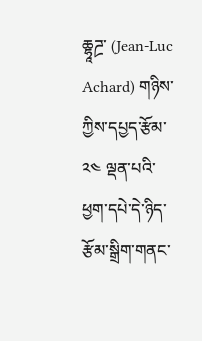ཆྷཱཌྲ་ (Jean-Luc Achard) གཉིས་ཀྱིས་དཔྱད་རྩོམ་ ༢༤ ལྡན་པའི་ཕྱག་དཔེ་དེ་ཉིད་རྩོམ་སྒྲིག་གནང་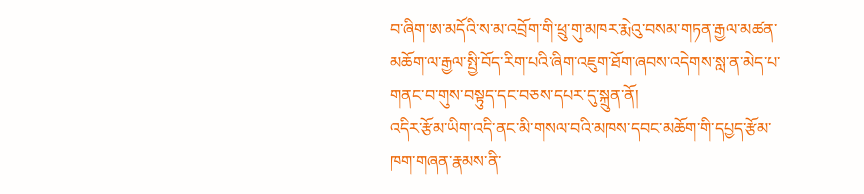བ་ཞིག་ཨ་མདོའི་ས་མ་འབྲོག་གི་ཕྲུ་གུ་མཁར་རྨེའུ་བསམ་གཏན་རྒྱལ་མཚན་མཆོག་ལ་རྒྱལ་སྤྱི་བོད་རིག་པའི་ཞིག་འཇུག་ཐོག་ཞབས་འདེགས་སླ་ན་མེད་པ་གནང་བ་གུས་བསྟུད་དང་བཅས་དཔར་དུ་སྐྲུན་ནོ།
འདིར་རྩོམ་ཡིག་འདི་ནང་མི་གསལ་བའི་མཁས་དབང་མཆོག་གི་དཔྱད་རྩོམ་ཁག་གཞན་རྣམས་ནི་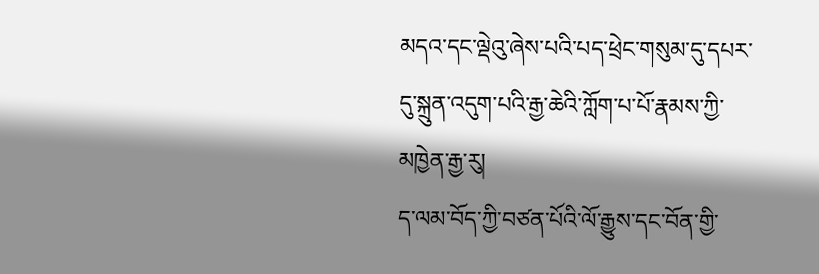མདའ་དང་ལྡེའུ་ཞེས་པའི་པད་ཕྲེང་གསུམ་དུ་དཔར་དུ་སྐྲུན་འདུག་པའི་རྒྱ་ཆེའི་ཀློག་པ་པོ་རྣམས་ཀྱི་མཁྱེན་རྒྱ་རུ།
ད་ལམ་བོད་ཀྱི་བཙན་པོའི་ལོ་རྒྱུས་དང་བོན་གྱི་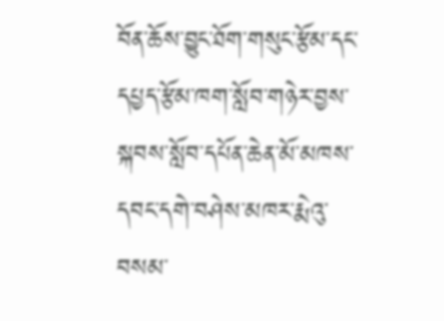བོན་ཆོས་བྱུང་ཐོག་གསུང་རྩོམ་དང་དཔྱད་རྩོམ་ཁག་སློབ་གཉེར་བྱས་སྐབས་སློབ་དཔོན་ཆེན་མོ་མཁས་དབང་དགེ་བཤེས་མཁར་རྨེའུ་བསམ་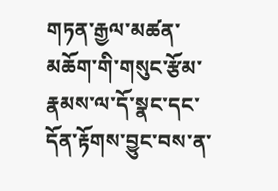གཏན་རྒྱལ་མཚན་མཆོག་གི་གསུང་རྩོམ་རྣམས་ལ་དོ་སྣང་དང་དོན་རྟོགས་བྱུང་བས་ན་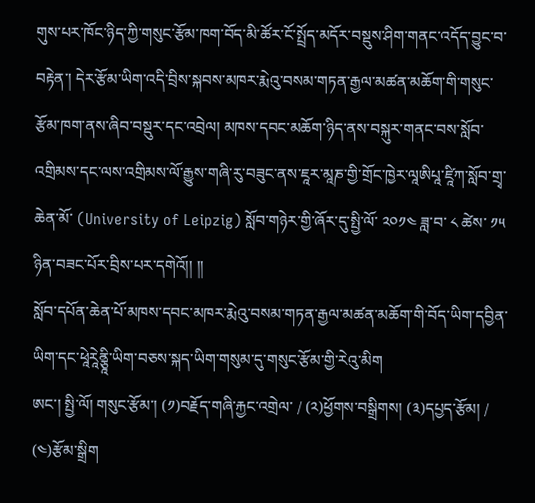གུས་པར་ཁོང་ཉིད་ཀྱི་གསུང་རྩོམ་ཁག་བོད་མི་ཚོར་ངོ་སྤྲོད་མདོར་བསྡུས་ཤིག་གནང་འདོད་བྱུང་བ་བརྟེན་། དེར་རྩོམ་ཡིག་འདི་བྲིས་སྐབས་མཁར་རྨེའུ་བསམ་གཏན་རྒྱལ་མཚན་མཆོག་གི་གསུང་རྩོམ་ཁག་ནས་ཞིབ་བསྡུར་དང་འབྲེལ། མཁས་དབང་མཆོག་ཉིད་ནས་བསྐུར་གནང་བས་སློབ་འགྲིམས་དང་ལས་འགྲིམས་ལོ་རྒྱུས་གཞི་རུ་བཟུང་ནས་ཇཱར་མཱཎ་གྱི་གྲོང་ཁྱེར་ལཱཨིཔཱ་ཛཱིཀ་སློབ་གྲྭ་ཆེན་མོ་ (University of Leipzig) སློབ་གཉེར་གྱི་ཞོར་དུ་སྤྱི་ལོ་ ༢༠༡༤ ཟླ་བ་ ༨ ཚེས་ ༡༥ ཉིན་བཟང་པོར་བྲིས་པར་དགེའོ།། །།
སློབ་དཔོན་ཆེན་པོ་མཁས་དབང་མཁར་རྨེའུ་བསམ་གཏན་རྒྱལ་མཚན་མཆོག་གི་བོད་ཡིག་དབྱིན་ཡིག་དང་ཕཱེརཱེནྕཱི་ཡིག་བཅས་སྐད་ཡིག་གསུམ་དུ་གསུང་རྩོམ་གྱི་རེའུ་མིག
ཨང་། སྤྱི་ལོ། གསུང་རྩོམ་། (༡)བརྗོད་གཞི་རྐྱང་འགྲེལ་ / (༢)ཕྱོགས་བསྒྲིགས། (༣)དཔྱད་རྩོམ། / (༤)རྩོམ་སྒྲིག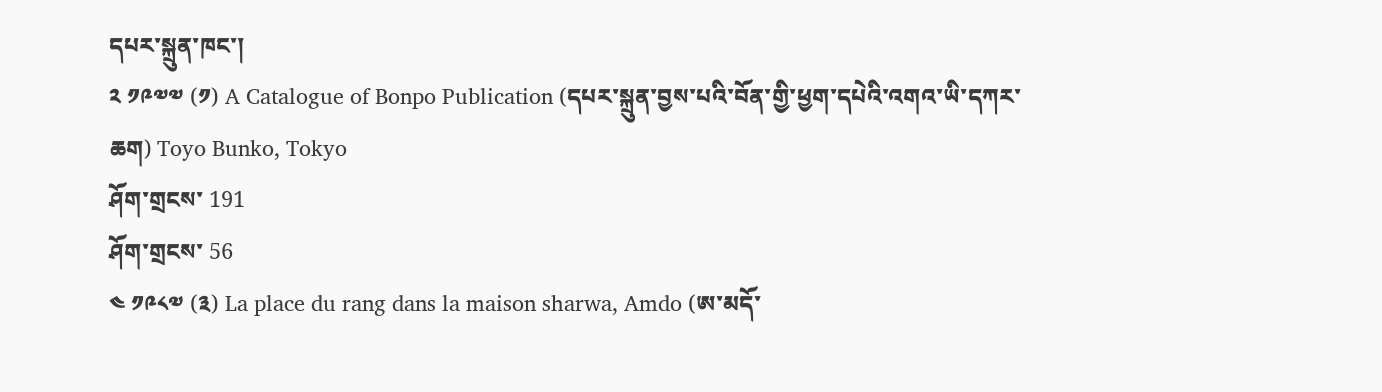དཔར་སྐྲུན་ཁང་།
༢ ༡༩༧༧ (༡) A Catalogue of Bonpo Publication (དཔར་སྐྲུན་བྱས་པའི་བོན་གྱི་ཕྱག་དཔེའི་འགའ་ཡི་དཀར་ཆག) Toyo Bunko, Tokyo
ཤོག་གྲངས་ 191
ཤོག་གྲངས་ 56
༤ ༡༩༨༧ (༣) La place du rang dans la maison sharwa, Amdo (ཨ་མདོ་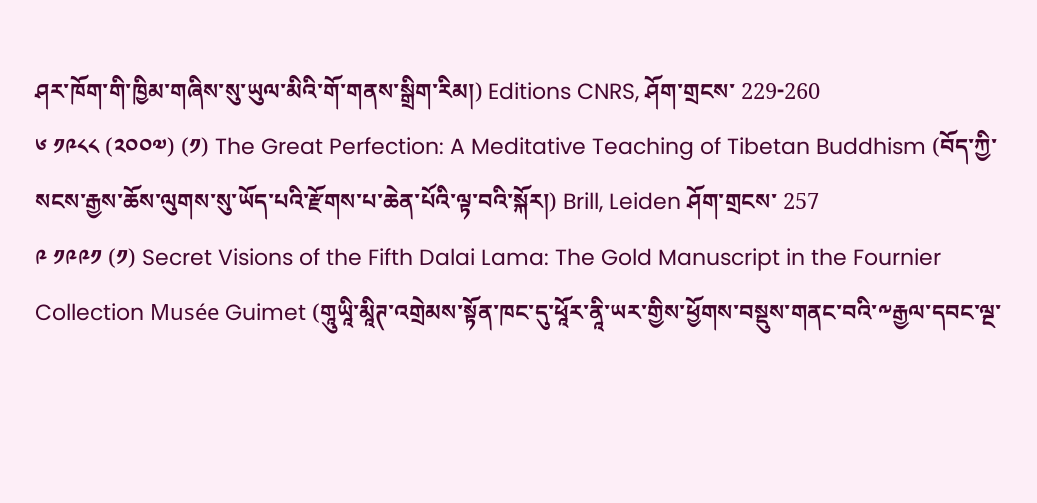ཤར་ཁོག་གི་ཁྱིམ་གཞིས་སུ་ཡུལ་མིའི་གོ་གནས་སྒྲིག་རིམ།) Editions CNRS, ཤོག་གྲངས་ 229-260
༦ ༡༩༨༨ (༢༠༠༧) (༡) The Great Perfection: A Meditative Teaching of Tibetan Buddhism (བོད་ཀྱི་སངས་རྒྱས་ཆོས་ལུགས་སུ་ཡོད་པའི་རྫོགས་པ་ཆེན་པོའི་ལྟ་བའི་སྐོར།) Brill, Leiden ཤོག་གྲངས་ 257
༩ ༡༩༩༡ (༡) Secret Visions of the Fifth Dalai Lama: The Gold Manuscript in the Fournier Collection Musée Guimet (གཱུཡཱི་མཱིཊ་འགྲེམས་སྟོན་ཁང་དུ་ཕཱོར་ནཱི་ཡར་གྱིས་ཕྱོགས་བསྡུས་གནང་བའི་༸རྒྱལ་དབང་ལྔ་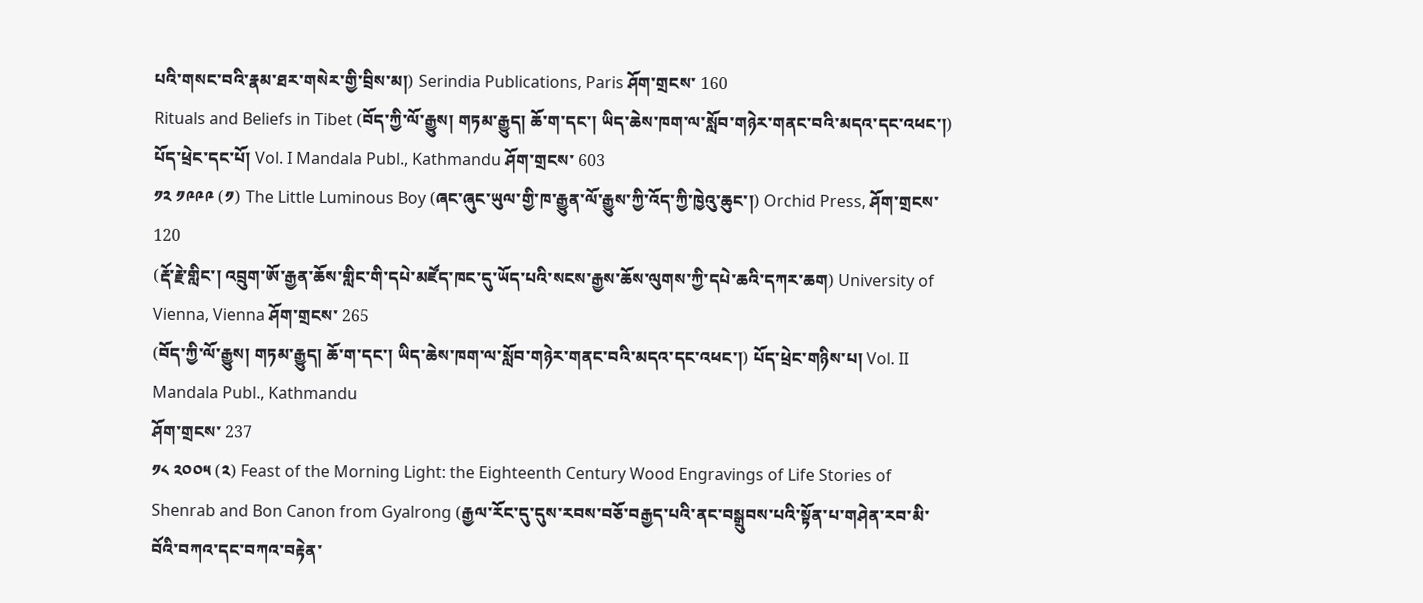པའི་གསང་བའི་རྣམ་ཐར་གསེར་གྱི་བྲིས་མ།) Serindia Publications, Paris ཤོག་གྲངས་ 160
Rituals and Beliefs in Tibet (བོད་ཀྱི་ལོ་རྒྱུས། གཏམ་རྒྱུད། ཆོ་ག་དང་། ཡིད་ཆེས་ཁག་ལ་སློབ་གཉེར་གནང་བའི་མདའ་དང་འཕང་།) པོད་ཕྲེང་དང་པོ། Vol. I Mandala Publ., Kathmandu ཤོག་གྲངས་ 603
༡༢ ༡༩༩༩ (༡) The Little Luminous Boy (ཞང་ཞུང་ཡུལ་གྱི་ཁ་རྒྱུན་ལོ་རྒྱུས་ཀྱི་འོད་ཀྱི་ཁྱེའུ་ཆུང་།) Orchid Press, ཤོག་གྲངས་ 120
(རྡོ་རྗེ་གླིང་། འབྲུག་ཨོ་རྒྱན་ཆོས་གླིང་གི་དཔེ་མཛོད་ཁང་དུ་ཡོད་པའི་སངས་རྒྱས་ཆོས་ལུགས་ཀྱི་དཔེ་ཆའི་དཀར་ཆག) University of Vienna, Vienna ཤོག་གྲངས་ 265
(བོད་ཀྱི་ལོ་རྒྱུས། གཏམ་རྒྱུད། ཆོ་ག་དང་། ཡིད་ཆེས་ཁག་ལ་སློབ་གཉེར་གནང་བའི་མདའ་དང་འཕང་།) པོད་ཕྲེང་གཉིས་པ། Vol. II Mandala Publ., Kathmandu
ཤོག་གྲངས་ 237
༡༨ ༢༠༠༥ (༢) Feast of the Morning Light: the Eighteenth Century Wood Engravings of Life Stories of Shenrab and Bon Canon from Gyalrong (རྒྱལ་རོང་དུ་དུས་རབས་བཅོ་བརྒྱད་པའི་ནང་བསྒྲུབས་པའི་སྟོན་པ་གཤེན་རབ་མི་བོའི་བཀའ་དང་བཀའ་བརྟེན་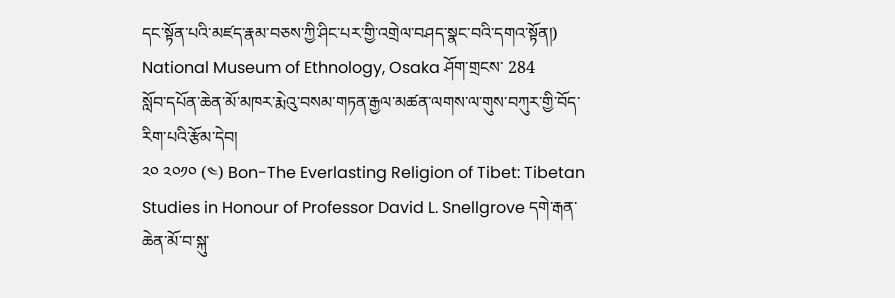དང་སྟོན་པའི་མཛད་རྣམ་བཅས་ཀྱི་ཤིང་པར་གྱི་འགྲེལ་བཤད་སྣང་བའི་དགའ་སྟོན།) National Museum of Ethnology, Osaka ཤོག་གྲངས་ 284
སློབ་དཔོན་ཆེན་མོ་མཁར་རྨེའུ་བསམ་གཏན་རྒྱལ་མཚན་ལགས་ལ་གུས་བཀུར་གྱི་བོད་རིག་པའི་རྩོམ་དེབ།
༢༠ ༢༠༡༠ (༤) Bon-The Everlasting Religion of Tibet: Tibetan Studies in Honour of Professor David L. Snellgrove དགེ་རྒན་ཆེན་མོ་བ་སྐུ་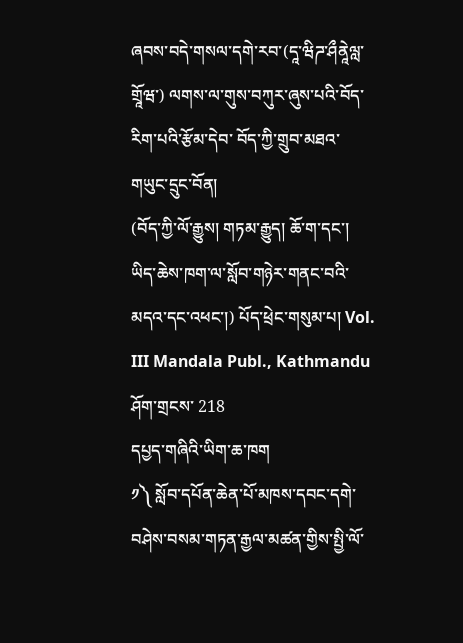ཞབས་བདེ་གསལ་དགེ་རབ་(དཱ་ཝིཌ་ཤྀནཱེལླ་གྲཱོཝ་) ལགས་ལ་གུས་བཀུར་ཞུས་པའི་བོད་རིག་པའི་རྩོམ་དེབ་ བོད་ཀྱི་གྲུབ་མཐའ་གཡུང་དྲུང་བོན།
(བོད་ཀྱི་ལོ་རྒྱུས། གཏམ་རྒྱུད། ཆོ་ག་དང་། ཡིད་ཆེས་ཁག་ལ་སློབ་གཉེར་གནང་བའི་མདའ་དང་འཕང་།) པོད་ཕྲེང་གསུམ་པ། Vol. III Mandala Publ., Kathmandu
ཤོག་གྲངས་ 218
དཔྱད་གཞིའི་ཡིག་ཆ་ཁག
༡༽ སློབ་དཔོན་ཆེན་པོ་མཁས་དབང་དགེ་བཤེས་བསམ་གཏན་རྒྱལ་མཚན་གྱིས་སྤྱི་ལོ་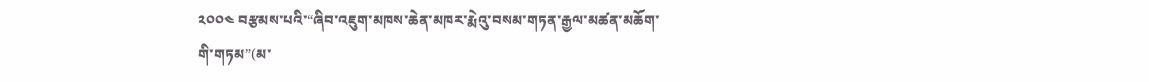༢༠༠༤ བརྩམས་པའི་“ཞིབ་འཇུག་མཁས་ཆེན་མཁར་རྨེའུ་བསམ་གཏན་རྒྱལ་མཚན་མཆོག་གི་གཏམ”(མ་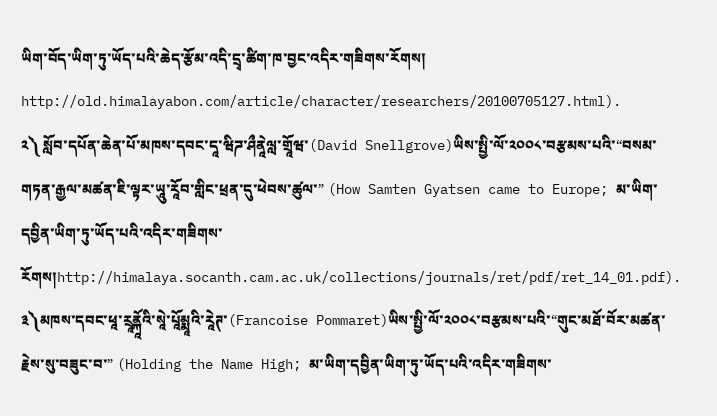ཡིག་བོད་ཡིག་ཏུ་ཡོད་པའི་ཆེད་རྩོམ་འདི་དྲྭ་ཚིག་ཁ་བྱང་འདིར་གཟིགས་རོགས། http://old.himalayabon.com/article/character/researchers/20100705127.html).
༢༽ སློབ་དཔོན་ཆེན་པོ་མཁས་དབང་དཱ་ཝིཌ་ཤྀནཱེལླ་གྲཱོཝ་(David Snellgrove)ཡིས་སྤྱི་ལོ་༢༠༠༨་བརྩམས་པའི་“བསམ་གཏན་རྒྱལ་མཚན་ཇི་ལྟར་ཡཱུ་རཱོབ་གླིང་ཕྲན་དུ་ཕེབས་ཚུལ་” (How Samten Gyatsen came to Europe; མ་ཡིག་དབྱིན་ཡིག་ཏུ་ཡོད་པའི་འདིར་གཟིགས་རོགས།http://himalaya.socanth.cam.ac.uk/collections/journals/ret/pdf/ret_14_01.pdf).
༣༽མཁས་དབང་ཕཱ་རྲཱནྐཱོའི་སཱེ་པཱོམྨཱའི་རཱེཊ་(Francoise Pommaret)ཡིས་སྤྱི་ལོ་༢༠༠༨་བརྩམས་པའི་“གུང་མཐོ་བོར་མཚན་རྗེས་སུ་བཟུང་བ་” (Holding the Name High; མ་ཡིག་དབྱིན་ཡིག་ཏུ་ཡོད་པའི་འདིར་གཟིགས་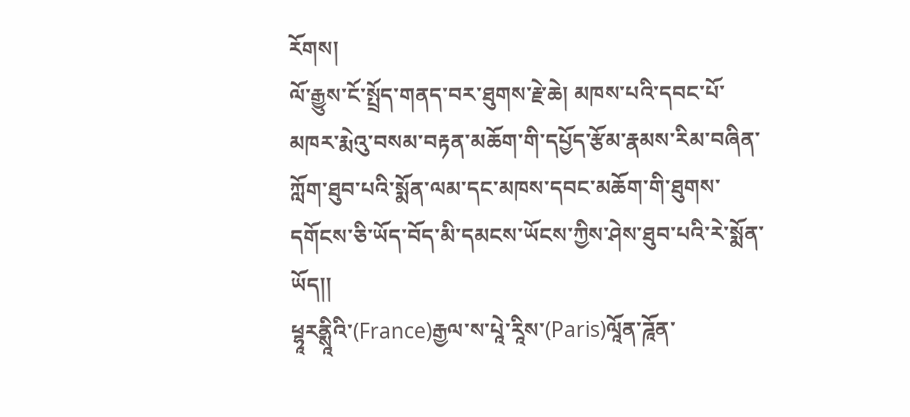རོགས།
ལོ་རྒྱུས་ངོ་སྤྲོད་གནད་བར་ཐུགས་རྗེ་ཆེ། མཁས་པའི་དབང་པོ་མཁར་རྨེའུ་བསམ་བརྟན་མཆོག་གི་དཔྱོད་རྩོམ་རྣམས་རིམ་བཞིན་ཀློག་ཐུབ་པའི་སྨོན་ལམ་དང་མཁས་དབང་མཆོག་གི་ཐུགས་དགོངས་ཅི་ཡོད་བོད་མི་དམངས་ཡོངས་ཀྱིས་ཤེས་ཐུབ་པའི་རེ་སྨོན་ཡོད།།
ཕྷཱརནྶཱིའི་(France)རྒྱལ་ས་པཱེ་རཱིས་(Paris)ལཱོན་ཌཱོན་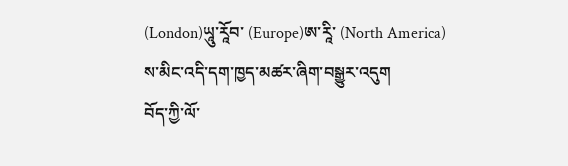(London)ཡཱུ་རཱོབ་ (Europe)ཨ་རཱི་ (North America)
ས་མིང་འདི་དག་ཁྱད་མཚར་ཞིག་བསྒྱུར་འདུག
བོད་ཀྱི་ལོ་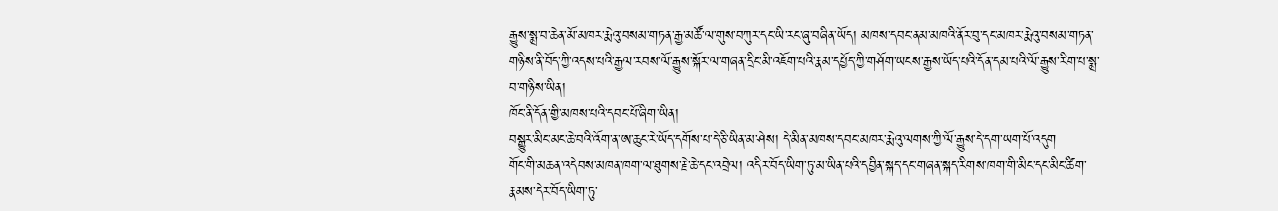རྒྱུས་སྨྲ་བ་ཆེན་མོ་མཁར་རྨེའུ་བསམ་གཏན་རྒྱ་མཚོ་ལ་གུས་བཀུར་དང་ཡི་རང་ཞུ་བཞིན་ཡོད། མཁས་དབང་ནམ་མཁའི་ནོར་བུ་དང་མཁར་རྨེའུ་བསམ་གཏན་གཉིས་ནི་བོད་ཀྱི་འདས་པའི་རྒྱལ་རབས་ལོ་རྒྱུས་སྐོར་ལ་གཞན་དྲིང་མི་འཇོག་པའི་རྣམ་དཔྱོད་ཀྱི་གཤོག་ཡངས་རྒྱས་ཡོད་པའི་དོན་དམ་པའི་ལོ་རྒྱུས་རིག་པ་སྨྲ་བ་གཉིས་ཡིན།
ཁོང་ནི་དོན་གྱི་མཁས་པའི་དབང་པོ་ཞིག་ཡིན།
བསྒྱུར་མིང་མང་ཆེ་བའི་འོག་ན་ཨ་ཆུང་རེ་ཡོད་དགོས་པ་དེ་ཅི་ཡིན་མ་ཤེས། དེ་མིན་མཁས་དབང་མཁར་རྨེའུ་ལགས་ཀྱི་ལོ་རྒྱུས་དེ་དག་ཡག་པོ་འདུག
གོང་གི་མཆན་འདེབས་མཁན་ཁག་ལ་ཐུགས་རྗེ་ཆེ་དང་འབྲེལ། འདིར་བོད་ཡིག་ཏུ་མ་ཡིན་པའི་དབྱིན་སྐད་དང་གཞན་སྐད་རིགས་ཁག་གི་མིང་དང་མིང་ཚིག་རྣམས་དེར་བོད་ཡིག་ཏུ་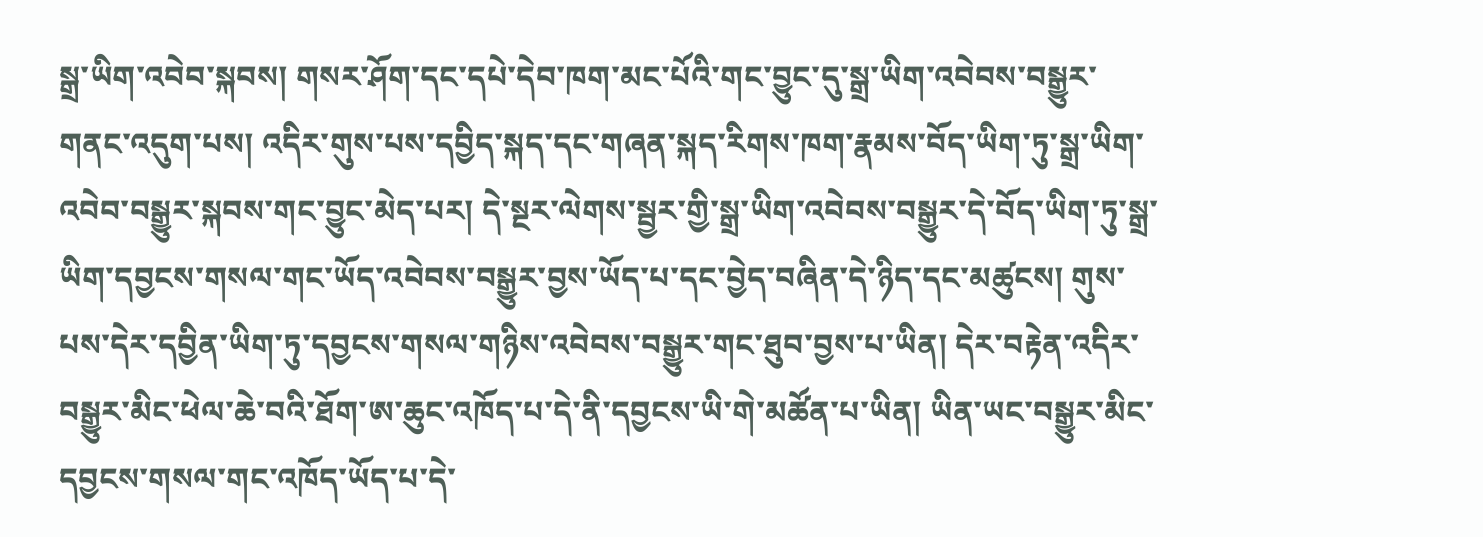སྒྲ་ཡིག་འབེབ་སྐབས། གསར་ཤོག་དང་དཔེ་དེབ་ཁག་མང་པོའི་གང་བྱུང་དུ་སྒྲ་ཡིག་འབེབས་བསྒྱུར་གནང་འདུག་པས། འདིར་གུས་པས་དབྱིད་སྐད་དང་གཞན་སྐད་རིགས་ཁག་རྣམས་བོད་ཡིག་ཏུ་སྒྲ་ཡིག་འབེབ་བསྒྱུར་སྐབས་གང་བྱུང་མེད་པར། དེ་སྔར་ལེགས་སྦྱར་གྱི་སྒྲ་ཡིག་འབེབས་བསྒྱུར་དེ་བོད་ཡིག་ཏུ་སྒྲ་ཡིག་དབྱངས་གསལ་གང་ཡོད་འབེབས་བསྒྱུར་བྱས་ཡོད་པ་དང་བྱེད་བཞིན་དེ་ཉིད་དང་མཚུངས། གུས་པས་དེར་དབྱིན་ཡིག་ཏུ་དབྱངས་གསལ་གཉིས་འབེབས་བསྒྱུར་གང་ཐུབ་བྱས་པ་ཡིན། དེར་བརྟེན་འདིར་བསྒྱུར་མིང་ཕེལ་ཆེ་བའི་ཐོག་ཨ་ཆུང་འཁོད་པ་དེ་ནི་དབྱངས་ཡི་གེ་མཚོན་པ་ཡིན། ཡིན་ཡང་བསྒྱུར་མིང་དབྱངས་གསལ་གང་འཁོད་ཡོད་པ་དེ་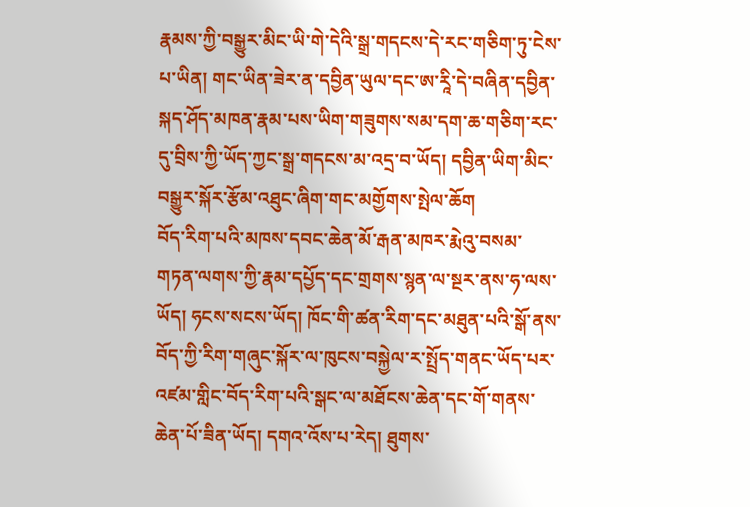རྣམས་ཀྱི་བསྒྱུར་མིང་ཡི་གེ་དེའི་སྒྲ་གདངས་དེ་རང་གཅིག་ཏུ་ངེས་པ་ཡིན། གང་ཡིན་ཟེར་ན་དབྱིན་ཡུལ་དང་ཨ་རཱི་དེ་བཞིན་དབྱིན་སྐད་ཤོད་མཁན་རྣམ་པས་ཡིག་གཟུགས་སམ་དག་ཆ་གཅིག་རང་དུ་བྲིས་ཀྱི་ཡོད་ཀྱང་སྒྲ་གདངས་མ་འདྲ་བ་ཡོད། དབྱིན་ཡིག་མིང་བསྒྱུར་སྐོར་རྩོམ་འཐུང་ཞིག་གང་མགྱོགས་སྤེལ་ཆོག
བོད་རིག་པའི་མཁས་དབང་ཆེན་མོ་རྒན་མཁར་རྨེའུ་བསམ་གཏན་ལགས་ཀྱི་རྣམ་དཔྱོད་དང་གྲགས་སྙན་ལ་སྔར་ནས་ཧ་ལས་ཡོད། ཧངས་སངས་ཡོད། ཁོང་གི་ཚན་རིག་དང་མཐུན་པའི་སྒོ་ནས་བོད་ཀྱི་རིག་གཞུང་སྐོར་ལ་ཁུངས་བསྐྱེལ་ར་སྤྲོད་གནང་ཡོད་པར་འཛམ་གླིང་བོད་རིག་པའི་སྒང་ལ་མཐོངས་ཆེན་དང་གོ་གནས་ཆེན་པོ་ཟིན་ཡོད། དགའ་འོས་པ་རེད། ཐུགས་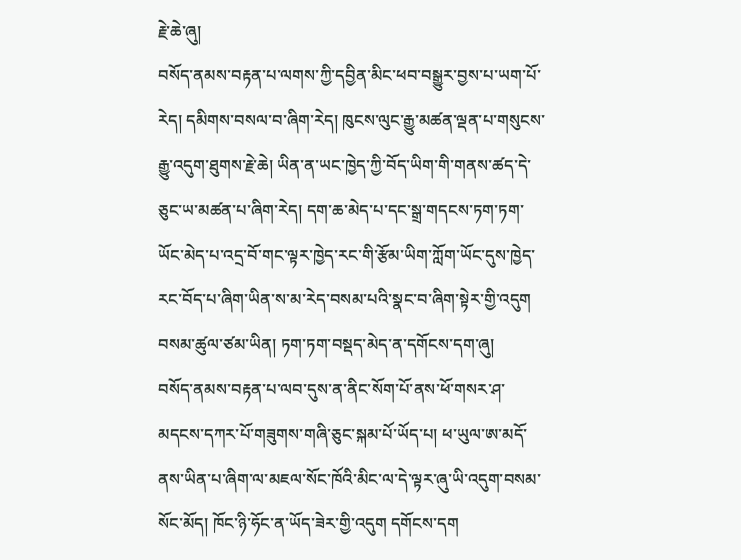རྗེ་ཆེ་ཞུ།
བསོད་ནམས་བརྟན་པ་ལགས་ཀྱི་དབྱིན་མིང་ཕབ་བསྒྱུར་བྱས་པ་ཡག་པོ་རེད། དམིགས་བསལ་བ་ཞིག་རེད། ཁུངས་ལུང་རྒྱུ་མཚན་ལྡན་པ་གསུངས་རྒྱུ་འདུག་ཐུགས་རྗེ་ཆེ། ཡིན་ན་ཡང་ཁྱེད་ཀྱི་བོད་ཡིག་གི་གནས་ཚད་དེ་ཅུང་ཡ་མཚན་པ་ཞིག་རེད། དག་ཆ་མེད་པ་དང་སྒྲ་གདངས་ཏག་ཏག་ཡོང་མེད་པ་འདྲ་བོ་གང་ལྟར་ཁྱེད་རང་གི་རྩོམ་ཡིག་ཀློག་ཡོང་དུས་ཁྱེད་རང་བོད་པ་ཞིག་ཡིན་ས་མ་རེད་བསམ་པའི་སྣང་བ་ཞིག་སྟེར་གྱི་འདུག བསམ་ཚུལ་ཙམ་ཡིན། ཏག་ཏག་བསྡད་མེད་ན་དགོངས་དག་ཞུ།
བསོད་ནམས་བརྟན་པ་ལབ་དུས་ན་ནིང་སོག་པོ་ནས་ཕོ་གསར་ཤ་མདངས་དཀར་པོ་གཟུགས་གཞི་ཅུང་སྐམ་པོ་ཡོད་པ། ཕ་ཡུལ་ཨ་མདོ་ནས་ཡིན་པ་ཞིག་ལ་མཇལ་སོང་ཁོའི་མིང་ལ་དེ་ལྟར་ཞུ་ཡི་འདུག་བསམ་སོང་མོད། ཁོང་ཉི་ཧོང་ན་ཡོད་ཟེར་གྱི་འདུག དགོངས་དག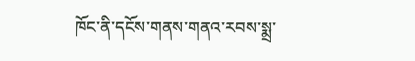ཁོང་ནི་དངོས་གནས་གནའ་རབས་སྨྲ་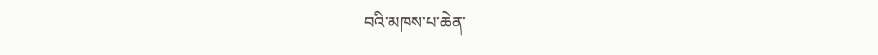བའི་མཁས་པ་ཆེན་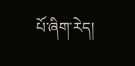པོ་ཞིག་རེད།